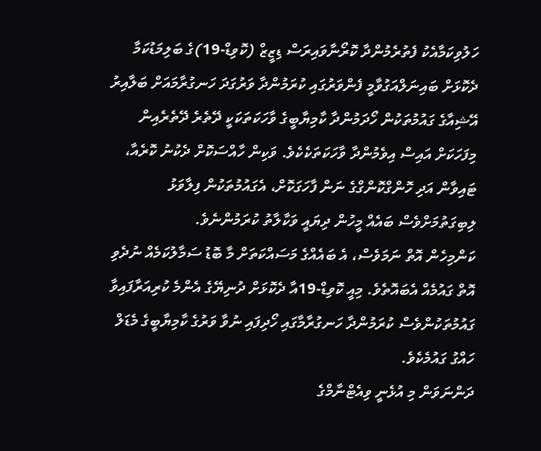ހަލުވިކަމާއެކު ފެތުރެމުންދާ ކޮރޯނާވައިރަސް ޑިޒީޒް (ކޮވިޑް-19)ގެ ބަލިމަޑުކަމާ ދެކޮޅަށް ބައިނަލްއަގުވާމީ ފެންވަރުގައި ކުރަމުންދާ ވަރުގަދަ ހަނގުރާމައަށް ބަލާއިރު އޭޝިއާގެ ގައުމުތަކުން ހޯދަމުންދާ ކާމިޔާބީގެ ވާހަކަތަކަކީ ދޭތެރެ ދޭތެރެއިން މިފަހަކަށް އައިސް އިވެމުންދާ ވާހަކަތަކެކެވެ. ވަކިން ހާއްސަކޮށް ދެކުނު ކޮރެއާ، ޓައިވާން އަދި ހޮންގްކޮންގްގެ ނަން ފާހަގަކޮށް، އެގައުމުތަކުން ފިލާވަޅު ލިބިގަތުމަށްވެސް ބައެއް މީހުން ދިޔައީ ވަކާލާތު ކުރަމުންނެވެ.
ކަންމިހެން އޮތް ނަމަވެސް، އެ ބައެއްގެ މަސައްކަތަށް މާ ބޮޑު ސަމާލުކަމެއް ނުދެވި އޮތް ގައުމެއް އެބައޮތެވެ. މިއީ ކޮވިޑް-19އާ ދެކޮޅަށް ދުނިޔޭގެ އެންމެ ކުރިއަރާފައިވާ ގައުމުތަކުންވެސް ކުރަމުންދާ ހަނގުރާމާގައި ހޯދިފައި ނުވާ ވަރުގެ ކާމިޔާބީގެ މެޑަލް ހައްގު ގައުމެކެވެ.
ދަންނަވަން މި އުޅެނީ ވިއެޓްނާމްގެ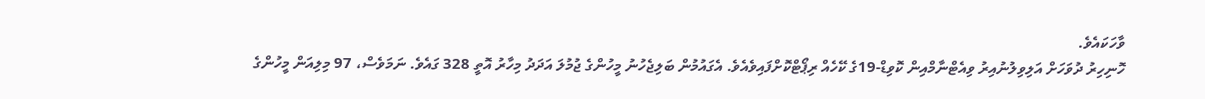ވާހަކައެވެ.
ހޮނިހިރު ދުވަހަށް އަލިވިލުނުއިރު ވިއެޓްނާމްއިން ކޮވިޑް-19ގެ ކޭހެއް ރިޕޯޓްކޮށްފައިވެއެވެ. އެގައުމުން ބަލިޖެހުނު މީހުންގެ ޖުމުލަ އަދަދު މިހާރު އޮތީ 328 ގައެވެ. ނަމަވެސް، 97 މިލިއަން މީހުންގެ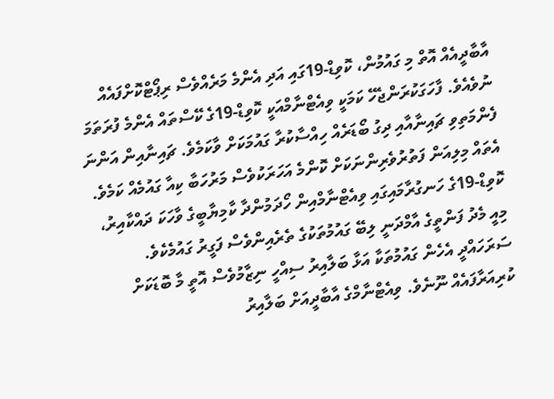އާބާދީއެއް އޮތް މި ގައުމުން، ކޮވިޑް-19ގައި އަދި އެންމެ މަރެއްވެސް ރިޕޯޓްކޮށްފައެއް ނުވެއެވެ. ފާހަގަކުރަންޖެހޭ ކަމަކީ ވިއެޓްނާމްއަކީ ކޮވިޑް-19ގެ ކޭސްތައް އެންމެ ފުރަތަމަ ފެންމަތިވި ޗައިނާއާއި ދިގު ބޯޑަރެއް ހިއްސާކުރާ ގައުމަކަށް ވާކަމެވެ. ޗައިނާއިން އަންނަ އެތައް މިލިއަން ފަތުރުވެރިންނަކަށް ކޮންމެ އަހަރަކުވެސް މަރުހަބާ ކިއާ ގައުމެއް ކަމެވެ.
ކޮވިޑް-19ގެ ހަނގުރާމައިގައި ވިއެޓްނާމްއިން ހޯދަމުންދާ ކާމިޔާބީގެ ވާހަކަ ދައްކާއިރު، މިއީ މެދު ފަންތީގެ އާމްދަނީ ލިބޭ ގައުމުތަކުގެ ތެރެއިންވެސް ފަގީރު ގައުމެކެވެ. ސަރަހައްދީ އެހެން ގައުމުތަކާ އަޅާ ބަލާއިރު ސިއްހީ ނިޒާމުވެސް އޮތީ މާ ބޮޑަކަށް ކުރިއަރާފައެއް ނޫނެވެ. ވިއެޓްނާމްގެ އާބާދީއަށް ބަލާއިރު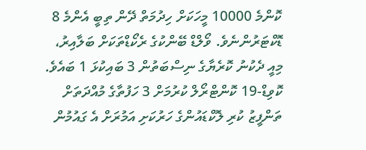ކޮންމެ 10000 މީހަކަށް ހިދުމަތް ދޭން ތިބީ އެންމެ 8 ޑޮކްޓަރުންނެވެ. ވޯލްޑް ބޭންކުގެ ރެކޯޑްތަކަށް ބަލާއިރު، މިއީ ދެކުނު ކޮރެޔާގެ ނިސްބަތުން 3 ބައިކުޅަ 1 ބައެވެ.
ކޮވިޑް-19 ކޮންޓްރޯލް ކުރުމަށް 3 ހަފުތާގެ މުއްދަތަށް ތަންފީޒު ކުރި ލޮކްޑައުންގެ ހަރުކަށި އަމުރަށް އެ ގައުމުން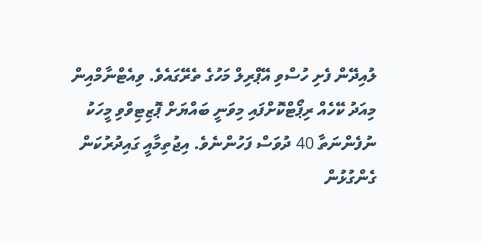ލުއިދޭން ފެށި ހުސްވި އޭޕްރިލް މަހުގެ ތެރޭގައެވެ. ވިއެޓްނާމްއިން މިއަދު ކޭހެއް ރިޕޯޓްކޮށްފައި މިވަނީ ބައްޔަށް ޕޮޒިޓިވްވި މީހަކު ނުފެންނަތާ 40 ދުވަސް ފަހުންނެވެ. އިޖުތިމާއީ ގައިދުރުކަން ގެންގުޅުން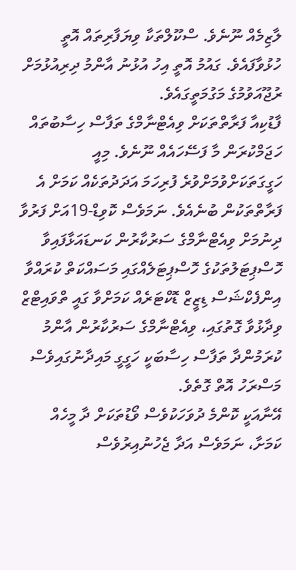ލާޒިމެއް ނޫނެވެ. ސްކޫލްތަކާ ވިޔަފާރިތައް އޮތީ ހުޅުވާފައެވެ. ގައުމު އޮތީ އިހު އުޅުނު އާންމު ދިރިއުޅުމަށް ރުޖޫއަވުމުގެ މަގުމަތީގައެވެ.
ފާޑުކިއާ ފަރާތްތަކަށް ވިއެޓްނާމްގެ ތަފާސް ހިސާބުތައް ހަޖަމްކުރަން މާ ފަސޭހައެއް ނޫނެވެ. މިއީ ހަގީގަތަކަށްވުމަށްވުރެ ފުރިހަމަ އަދަދުތަކެއް ކަމަށް އެ ފަރާތްތަކުން ބުނެއެވެ. ނަމަވެސް ކޮވިޑް-19އަށް ފަރުވާ ދިނުމަށް ވިއެޓްނާމްގެ ސަރުކާރުން ކަނޑައަޅާފައިވާ ހޮސްޕިޓަލުތަކުގެ ހޮސްޕިޓަލެއްގައި މަސައްކަތް ކުރައްވާ އިންފެކްޝަސް ޑިޒީޒް ޑޮކްޓަރެއް ކަމަށްވާ ގައީ ތްވައިޓްޒް ވިދާޅުވާ ގޮތުގައި، ވިއެޓްނާމްގެ ސަރުކާރުން އާންމު ކުރަމުންދާ ތަފާސް ހިސާބަކީ ހަގީގީ މައިދާނުގައިވެސް މަސްރަހު އޮތް ގޮތެވެ.
އޭނާއަކީ ކޮންމެ ދުވަހަކުވެސް ވޯޑުތަކަށް ދާ މީހެއް ކަމަށާ، ނަމަވެސް އަދާ ޖެހުނުއިރުވެސް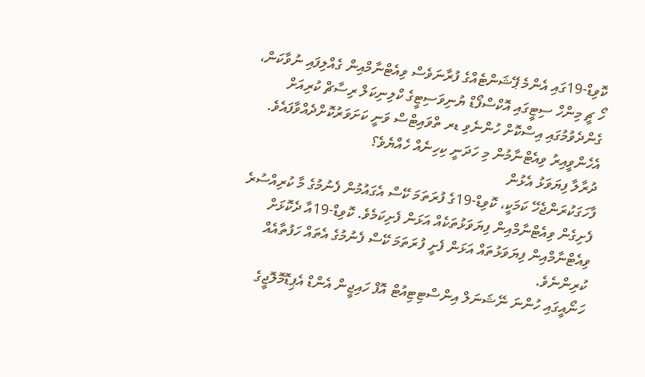ކޮވިޑް-19ގައި އެންމެ ޕޭޝަންޓެއްގެ ފުރާނަވެސް ވިއެޓްނާމްއިން ގެއްލިފައި ނުވާކަން، ހޯ ޗީ މިންހް ސިޓީގައި އޮކްސްފޯޑް ޔުނިވަސިޓީގެ ކްލިނިކަލް ރިސާޗް ކުރިއަށް ގެންދެވުމުގައި އިސްކޮށް ހުންނެވި ޑރ ތްވައިޓްސް ވަނީ ކަށަވަރުކޮށްދެއްވާފައެވެ. އެހެންވީއިރު ވިއެޓްނާމުން މި ހަދަނީ ކިހިނެއް ހެއްޔެވެ؟
ދުރާލާ ފިޔަވަޅު އެޅުން
ފާހަގަކުރަންޖެހޭ ކަމަކީ، ކޮވިޑް-19ގެ ފުރަތަމަ ކޭސް އެގައުމުން ފެނުމުގެ މާ ކުރިއްސުރެ ފެށިގެން ވިއެޓްނާމްއިން ފިޔަވަޅުތަކެއް އަޅަން ފެށިކަމެވެ. ކޮވިޑް-19އާ ދެކޮޅަށް ވިއެޓްނާމްއިން ފިޔަވަޅުތައް އަޅަން ފެށީ ފުރަތަމަ ކޭސް ފެނުމުގެ އެތައް ހަފުތާއެއް ކުރިންނެވެ.
ހަނޯއީގައި ހުންނަ ނޭޝަނަލް އިންސްޓިޓިއުޓް އޮފް ހައިޖީން އެންޑް އެޕިޑޮމޮލޮޖީގެ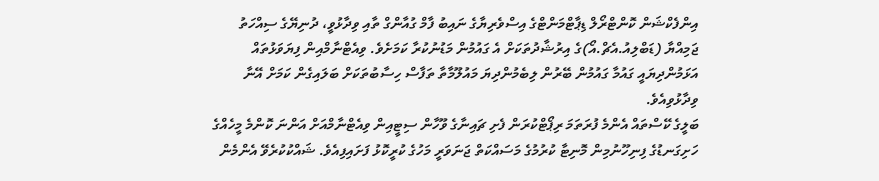އިންފެކްޝަން ކޮންޓްރޯލް ޑިޕާޓްމަންޓްގެ އިސްވެރިޔާގެ ނައިބު ފާމް ގުއާންގް ތާއި ވިދާޅުވީ، ދުނިޔޭގެ ސިއްހަތު ޖަމިއްޔާ (ޑަބްލިއު.އެޗް.އޯ)ގެ އިރުޝާދުތަކަށް އެ ގައުމުން މަޑުނުކުރާ ކަމަށެވެ. ވިއެޓްނާމްއިން ފިޔަވަޅުތައް އަޅަމުންދިޔައީ ގައުމާ ގައުމުން ބޭރުން ލިބެމުންދިޔަ މައުލޫމާތާ ތަފާސް ހިސާބުތަކަށް ބަލައިގެން ކަމަށް އޭނާ ވިދާޅުވިއެވެ.
ބަލީގެ ކޭސްތައް އެންމެ ފުރަތަމަ ރިޕޯޓްކުރަން ފެށި ޗައިނާގެ ވޫހާން ސިޓީއިން ވިއެޓްނާމްއަށް އަންނަ ކޮންމެ މީހެއްގެ ހަށިގަނޑުގެ ފިނިހޫނުމިން މޮނިޓާ ކުރުމުގެ މަސައްކަތް ޖަނަވަރީ މަހުގެ ކުރީކޮޅު ފަށައިފިއެވެ. ޝައްކުކުރެވޭ އެންމެން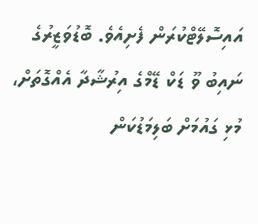އައިސޮލޭޓްކުރަން ފެށިއެވެ. ބޮޑުވަޒީރުގެ ނައިބު ވޫ ޑަކް ޑޭމްގެ އިރުޝާދާ އެއްގޮތަށް، މުޅި ގައުމަށް ބަލިމަޑުކަން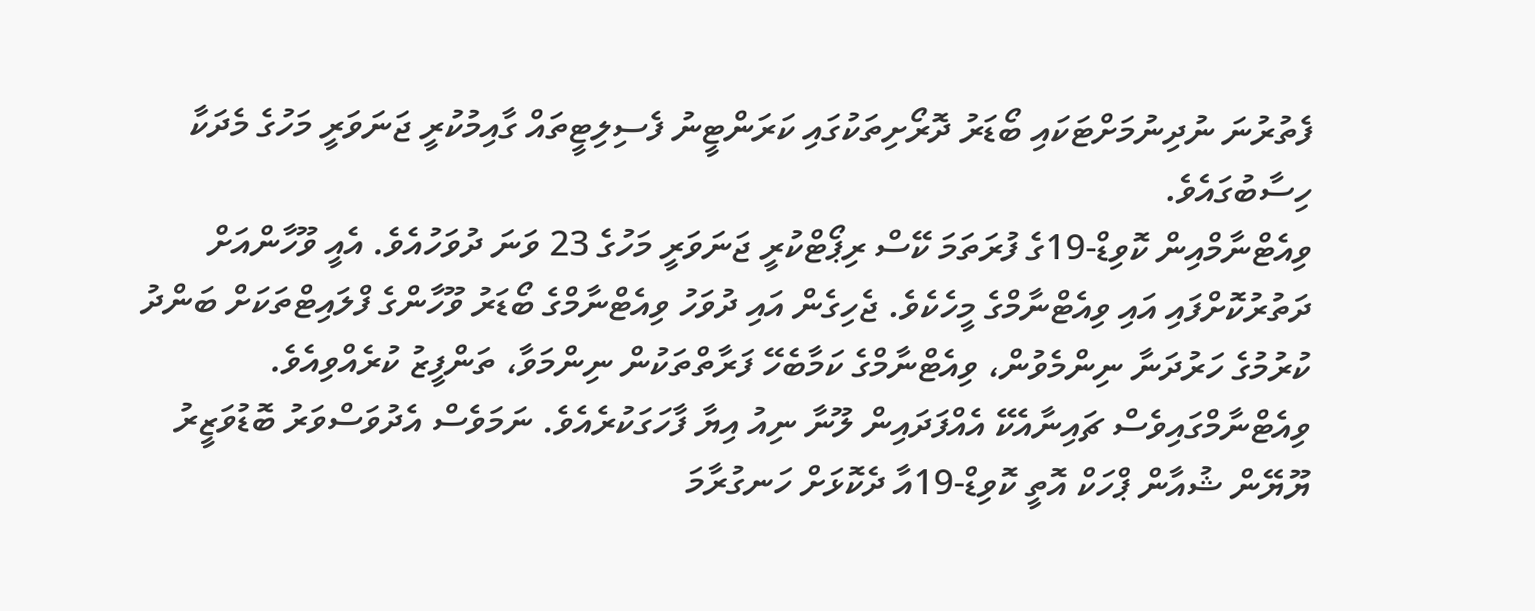ފެތުރުނަ ނުދިނުމަށްޓަކައި ބޯޑަރު ދޮރޯށިތަކުގައި ކަރަންޓީނު ފެސިލިޓީތައް ގާއިމުކުރީ ޖަނަވަރީ މަހުގެ މެދަކާ ހިސާބުގައެވެ.
ވިއެޓްނާމްއިން ކޮވިޑް-19ގެ ފުރަތަމަ ކޭސް ރިޕޯޓްކުރީ ޖަނަވަރީ މަހުގެ 23 ވަނަ ދުވަހުއެވެ. އެއީ ވޫހާންއަށް ދަތުރުކޮށްފައި އައި ވިއެޓްނާމްގެ މީހެކެވެ. ޖެހިގެން އައި ދުވަހު ވިއެޓްނާމްގެ ބޯޑަރު ވޫހާންގެ ފްލައިޓްތަކަށް ބަންދު ކުރުމުގެ ހަރުދަނާ ނިންމެވުން، ވިއެޓްނާމްގެ ކަމާބެހޭ ފަރާތްތަކުން ނިންމަވާ، ތަންފީޒު ކުރެއްވިއެވެ.
ވިއެޓްނާމްގައިވެސް ޗައިނާއެކޭ އެއްފަދައިން ލޫނާ ނިއު އިޔާ ފާހަގަކުރެއެވެ. ނަމަވެސް އެދުވަސްވަރު ބޮޑުވަޒީރު ޔޫޔޭން ޝުއާން ޕްހަކް އޮތީ ކޮވިޑް-19އާ ދެކޮޅަށް ހަނގުރާމަ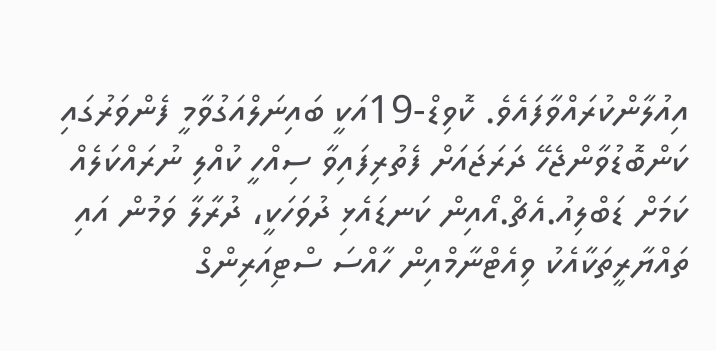އިއުލާންކުރައްވާފައެވެ. ކޮވިޑް-19އަކީ ބައިނަލްއަގުވާމީ ފެންވަރުގައި ކަންބޮޑުވާންޖެހޭ ދަރަޖައަށް ފެތުރިފައިވާ ސިއްހީ ކުއްލި ނުރައްކަލެއް ކަމަށް ޑަބްލިއު.އެޗް.އޯއިން ކަނޑައެޅި ދުވަހަކީ، ދުރާލާ ވަމުން އައި ތައްޔާރީތަކާއެކު ވިއެޓްނާމްއިން ހާއްސަ ސްޓިއަރިންގް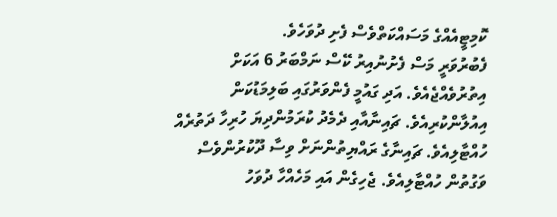ކޮމިޓީއެއްގެ މަސައްކަތްވެސް ފެށި ދުވަހެވެ.
ފެބުރުވަރީ މަސް ފެށުނުއިރު ކޭސް ނަމްބަރު 6 އަކަށް އިތުރުވެއްޖެއެވެ. އަދި ގައުމީ ފެންވަރުގައި ބަލިމަޑުކަން އިއުލާންކުރިއެވެ. ޗައިނާއާއި ދެމެދު ކުރަމުންދިޔަ ހުރިހާ ދަތުރެއް ހުއްޓާލިއެވެ. ޗައިނާގެ ރައްޔިތުންނަށް ވިސާ ދޫކުރުންވެސް ވަގުތުން ހުއްޓާލިއެވެ. ޖެހިގެން އައި މަހެއްހާ ދުވަހު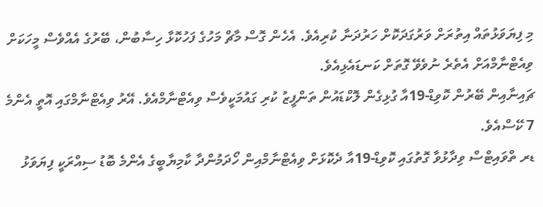މި ފިޔަވަޅުތައް އިތުރަށް ވަރުގަދަކޮށް ހަރުދަނާ ކުރިއެވެ. އެހެން ގޮސް މާޗް މަހުގެ ފަހުކޮޅާ ހިސާބުން، ބޭރުގެ އެއްވެސް މީހަކަށް ވިއެޓްނާމްއަށް އެތެރެ ނުވެވޭ ގޮތަށް ކަނޑައެޅިއެވެ.
ޗައިނާއިން ބޭރުން ކޮވިޑް-19އާ ގުޅިގެން ލޮކްޑައުން ތަންފީޒު ކުރި ގައުމަކީވެސް ވިއެޓްނާމްއެވެ. އޭރު ވިއެޓްނާމްގައި އޮތީ އެންމެ 7 ކޭސްއެވެ.
ޑރ ތްވައިޓްސް ވިދާޅުވާ ގޮތުގައި ކޮވިޑް-19އާ ދެކޮޅަށް ވިއެޓްނާމްއިން ހޯދަމުންދާ ކާމިޔާބީގެ އެންމެ ބޮޑު ސިއްރަކީ ފިޔަވަޅު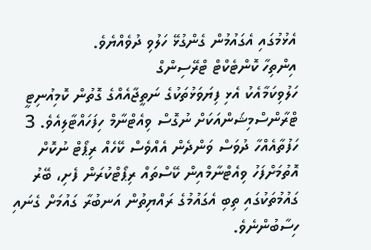އެޅުމުގައި އެގައުމުން ގެންގުޅޭ ހަލުވި ދުވެއްޔެވެ.
އިންތިހާ ކޮންޓެކްޓް ޓްރޭސިންގް
ހަލުވިކަމާއެކު އެޅި ފިޔަވަޅުތަކުގެ ނަތީޖާއެއްގެ ގޮތުން ކޮމިއުނިޓީ ޓްރާންސްމިޝަންއަކަށް ނުގޮސް ވިއެޓްނާމް ހިފަހައްޓާލިއެވެ. 3 ހަފުތާއެއްހާ ދުވަސް ވަންދެން އެއްވެސް ކޭހެއް ރިޕޯޓް ނުކޮށް އޮތުމަށްފަހު ވިއެޓްނާމްއިން ކޭސްތައް ރިޕޯޓްކުރަން ފެށި، ބޭރު ގައުމުތަކުގައި ތިބި އެގައުމުގެ ރައްޔިތުން އަނބުރާ ގައުމަށް ގެނައި ހިސާބުންނެވެ.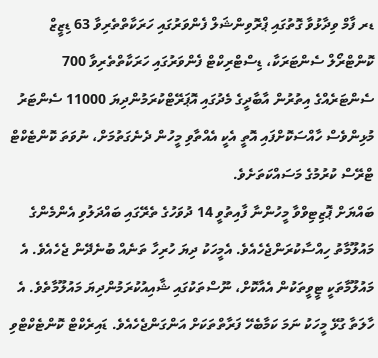ޑރ ފާމް ވިދާޅުވާ ގޮތުގައި ޕްރޮވިންޝަލް ފެންވަރުގައި ހަރަކާތްތެރިވާ 63 ޑިޒީޒް ކޮންޓްރޯލް ސެންޓަރަކާ، ޑިސްޓްރިކްޓް ފެންވަރުގައި ހަރަކާތްތެރިވާ 700 ސެންޓަރެއްގެ އިތުރުން އާބާދީގެ މެދުގައި އޮޕަރޭޓްކުރަމުންދިޔަ 11000 ސެންޓަރު މުޅިންވެސް ހާއްސަކޮށްފައި އޮތީ އެކީ އެއްތާވި މީހުން ދެނެގަތުމަށް، ނުވަތަ ކޮންޓެކްޓް ޓްރޭސް ކުރުމުގެ މަސައްކަތަށެވެ.
ބައްޔަށް ޕޮޒިޓިވްވާ މީހުންނާ ފާއިތުވީ 14 ދުވަހުގެ ތެރޭގައި ބައްދަލުވި އެންމެންގެ މައުލޫމާތު ހިއްސާކުރަންޖެހެއެވެ. އެމީހަކު ދިޔަ ހުރިހާ ތަނެއް ބުނެދޭން ޖެހެއެވެ. އެ މައުލޫމާތަކީ ޓީވީތަކުން އެއާކޮށް، ނޫސްތަކުގައި ޝާއިއުކުރަމުންދިޔަ މައުލޫމާތެވެ. އެ ހާލަތާ ގުޅޭ މީހަކު ނަމަ ކަމާބެހޭ ފަރާތްތަކަށް އަންގަންޖެހެއެވެ. ޑައިރެކްޓް ކޮންޓެކްޓްވި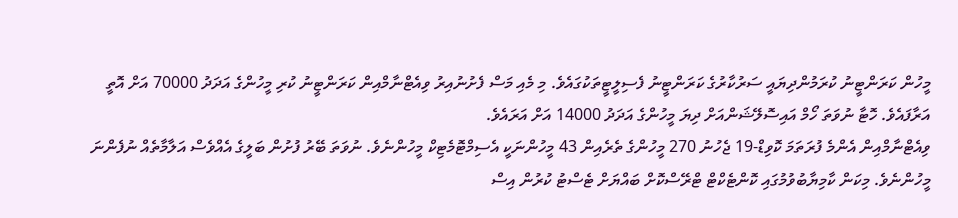މީހުން ކަރަންޓީނު ކުރަމުންދިޔައީ ސަރުކާރުގެ ކަރަންޓީނު ފެސިލީޓީތަކުގައެވެ. މި މެއި މަސް ފެށުނުއިރު ވިއެޓްނާމްއިން ކަރަންޓީނު ކުރި މީހުންގެ އަދަދު 70000 އަށް އޮތީ އަރާފައެވެ. ހޮޓާ ނުވަތަ ހޯމް އައިސޮލޭޝަންއަށް ދިޔަ މީހުންގެ އަދަދު 14000 އަށް އަރައެވެ.
ވިއެޓްނާމްއިން އެންމެ ފުރަތަމަ ކޮވިޑް-19 ޖެހުނު 270 މީހުންގެ ތެރެއިން 43 މީހުންނަކީ އެސިމްޓޮމެޓިކް މީހުންނެވެ. ނުވަތަ ބޭރު ފުށުން ބަލީގެ އެއްވެސް އަލާމާތެއް ނުފެންނަ މީހުންނެވެ. މިކަން ކާމިޔާބުވުމުގައި ކޮންޓެކްޓް ޓްރޭސްކޮށް ބައްޔަށް ޓެސްޓު ކުރުން އިސް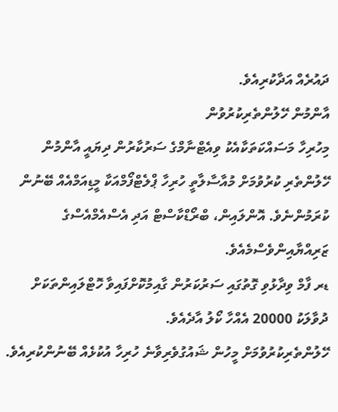ދައުރެއް އަދާކުރިއެވެ.
އާންމުން ހޭލުންތެރިކުރުވުން
މިހުރިހާ މަސައްކަތަކާއެކު ވިއެޓްނާމްގެ ސަރުކާރުން ދިޔައީ އާންމުން ހޭލުންތެރި ކުރުވުމަށް މުއާސާލާތީ ހުރިހާ ޕްލެޓްފޯމްއަކާ މީޑިއަމްއެއް ބޭނުން ކުރަމުންނެވެ. އޮންލައިން، ބްރޯޑްކާސްޓް އަދި އެސްއެމްއެސްގެ ޒަރިއްޔާއިންވެސްމެއެވެ.
ޑރ ފާމް ވިދާޅުވި ގޮތުގައި ސަރުކަރުން ގާއިމުކޮށްފައިވާ ހޮޓްލައިންތަކަށް ދުވާލަކު 20000 އެއްހާ ކޯލު އާދެއެވެ.
ހޭލުންތެރިކުރުވުމަށް މީހުން ޝައުގުވެރިވާނެ ހުރިހާ އުކުޅެއް ބޭނުންކުރިއެވެ.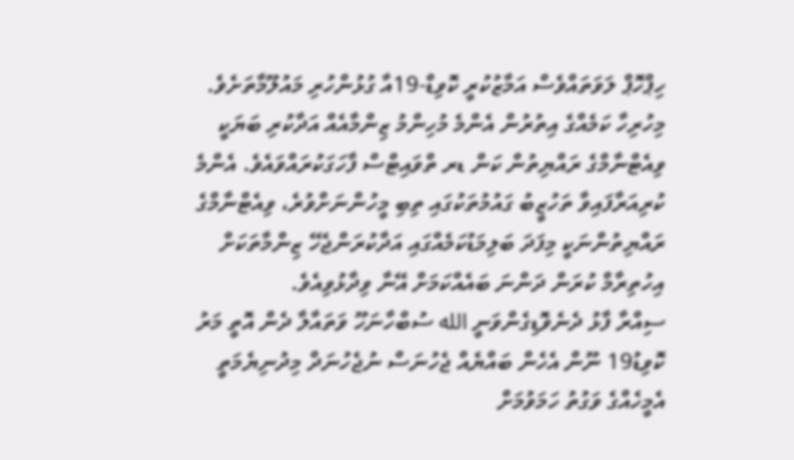ހިޕްހޮޕް ލަވަތައްވެސް އަމާޒުކުރީ ކޮވިޑް-19އާ ގުޅުންހުރި މައުލޫމާތަށެވެ.
މިހުރިހާ ކަމެއްގެ އިތުރުން އެންމެ މުހިންމު ޒިންމާއެއް އަދާކުރި ބަޔަކީ ވިއެޓްނާމްގެ ރައްޔިތުން ކަން ޑރ ތްވައިޓްސް ފާހަގަކުރައްވައެވެ. އެންމެ ކުރިއަރާފައިވާ ތަހުޒީބު ގައުމުތަކުގައި ތިބި މީހުންނަށްވުރެ، ވިއެޓްނާމްގެ ރައްޔިތުންނަކީ މިފަދަ ބަލިމަޑުކަމެއްގައި އަދާކުރަންޖެހޭ ޒިންމާތަކަށް އިހުތިރާމް ކުރަން ދަންނަ ބައެއްކަމަށް އޭނާ ވިދާޅުވިއެވެ.
ސިއްރާ ފާޅު ދެނެވޮޑިގެންވަނީ الله ސުބްހާނަހޫ ވަތައާލާ ދެން އޮތީ މަރު ކޮވިޑު19 ނޫން އެހެން ބައްޔެއް ޖެހުނަސް ނުޖެހުނަދް މިދުނިޔެމަތީ އެމީހެއްގެ ވަގުތު ހަމަވުމަށް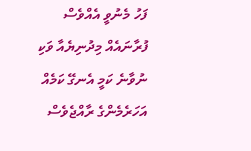ފަހު މެނުވީ އެއްވެސް ފުރާނައެއް މިދުނިޔެއާ ވަކި ނުވާނެ ކަމީ އެނގޭ ކަމެއް
އަހަރެމެންގެ ރާއްޖެވެސް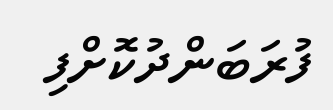ފުރަބަންދުކޮށްފި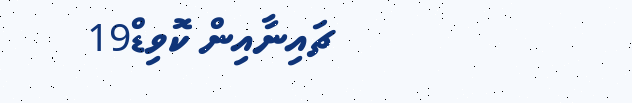ޗައިނާއިން ކޮވިޑް19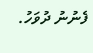ފެނުނު ދުވަހު.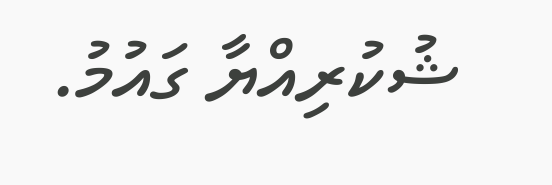ޝުކުރިއްޔާ ގައުމު.